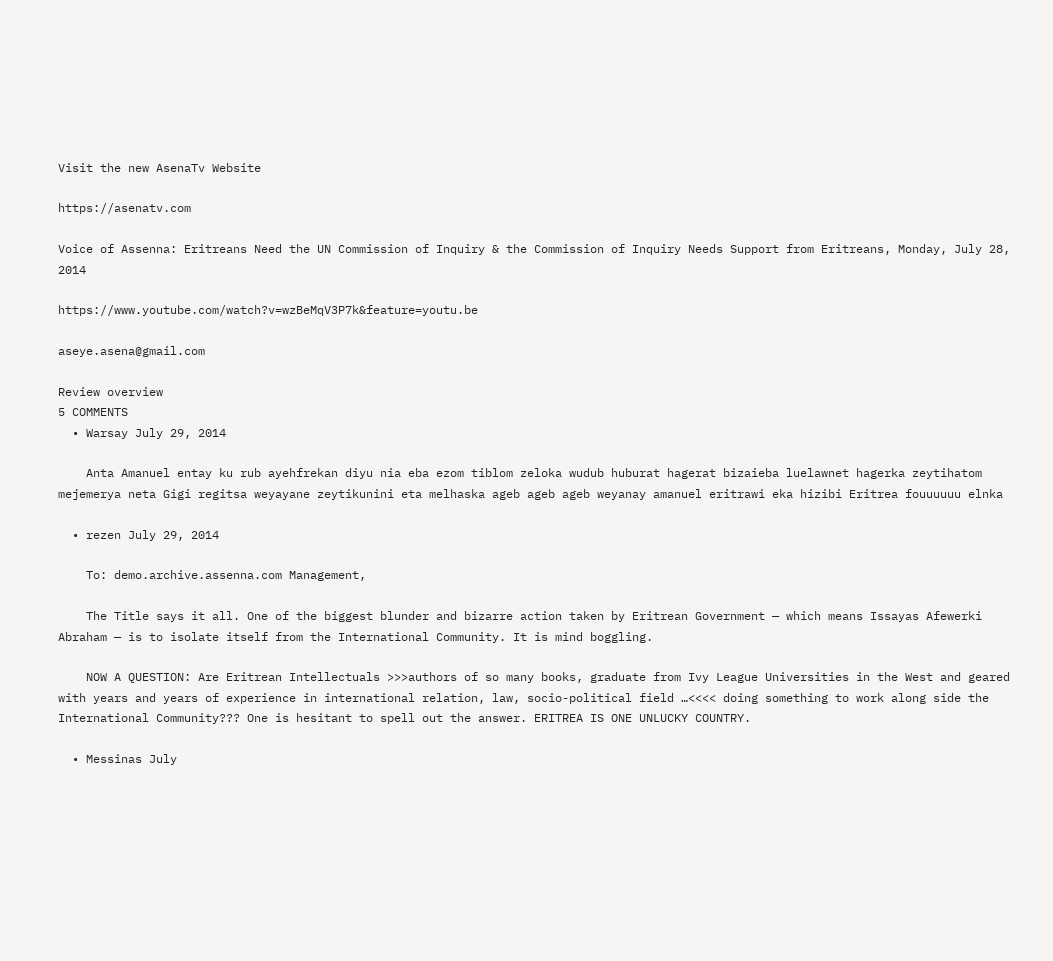Visit the new AsenaTv Website

https://asenatv.com

Voice of Assenna: Eritreans Need the UN Commission of Inquiry & the Commission of Inquiry Needs Support from Eritreans, Monday, July 28, 2014

https://www.youtube.com/watch?v=wzBeMqV3P7k&feature=youtu.be

aseye.asena@gmail.com

Review overview
5 COMMENTS
  • Warsay July 29, 2014

    Anta Amanuel entay ku rub ayehfrekan diyu nia eba ezom tiblom zeloka wudub huburat hagerat bizaieba luelawnet hagerka zeytihatom mejemerya neta Gigi regitsa weyayane zeytikunini eta melhaska ageb ageb ageb weyanay amanuel eritrawi eka hizibi Eritrea fouuuuuu elnka

  • rezen July 29, 2014

    To: demo.archive.assenna.com Management,

    The Title says it all. One of the biggest blunder and bizarre action taken by Eritrean Government — which means Issayas Afewerki Abraham — is to isolate itself from the International Community. It is mind boggling.

    NOW A QUESTION: Are Eritrean Intellectuals >>>authors of so many books, graduate from Ivy League Universities in the West and geared with years and years of experience in international relation, law, socio-political field …<<<< doing something to work along side the International Community??? One is hesitant to spell out the answer. ERITREA IS ONE UNLUCKY COUNTRY.

  • Messinas July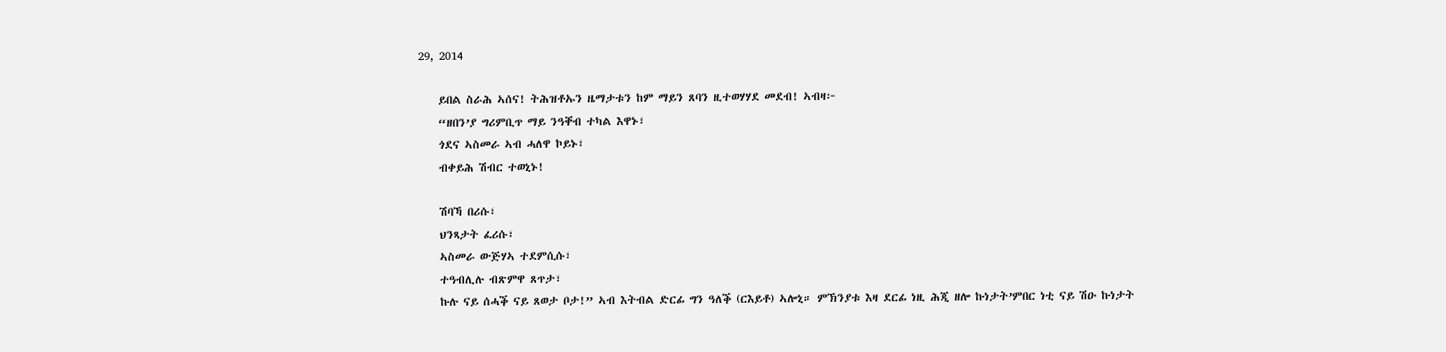29, 2014

    ይበል ስራሕ ኣሰና! ትሕዝቶኡን ዜማታቱን ከም ማይን ጸባን ዚተወሃሃደ መደብ! ኣብዛ፦
    “ዘበን’ያ ግሪምቢጥ ማይ ንዓቐብ ተካል እዋኑ፣
    ጎደና ኣስመራ ኣብ ሓለዋ ኮይኑ፣
    ብቀይሕ ሽብር ተወኒኑ!

    ሽባኻ በሪሱ፣
    ህንጻታት ፈሪሱ፣
    ኣስመራ ውጅሃኣ ተደምሲሱ፣
    ተዓብሊሉ ብጽምዋ ጸጥታ፣
    ኩሉ ናይ ሰሓቕ ናይ ጸወታ ቦታ!” ኣብ እትብል ድርፊ ግን ዓለቕ (ርእይቶ) ኣሎኒ። ምኽንያቱ እዛ ደርፊ ነዚ ሕጂ ዘሎ ኩነታት’ምበር ነቲ ናይ ሽዑ ኩነታት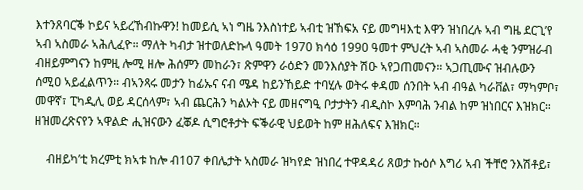እተንጸባርቕ ኮይና ኣይረኸብኩዋን! ከመይሲ ኣነ ግዜ ንእስነተይ ኣብቲ ዝኸፍአ ናይ መግዛእቲ እዋን ዝነበረሉ ኣብ ግዜ ደርጊ’የ ኣብ ኣስመራ ኣሕሊፈዮ። ማለት ካብታ ዝተወለድኩላ ዓመት 1970 ክሳዕ 1990 ዓመተ ምህረት ኣብ ኣስመራ ሓቂ ንምዝራብ ብዘይምግናን ከምዚ ሎሚ ዘሎ ሕሰምን መከራን፣ ጽምዋን ራዕድን መንእሰያት ሽዑ ኣየጋጠመናን። ኣጋጢሙና ዝብሉውን ሰሚዐ ኣይፈልጥን። ብኣንጻሩ መታን ከፊኡና ናብ ሜዳ ከይንኸይድ ተባሂሉ ወትሩ ቀዳመ ሰንበት ኣብ ብዓል ካራቨል፣ ማካምቦ፣ መዋኛ፣ ፒካዲሊ ወይ ዳርሰላም፣ ኣብ ጨርሕን ካልኦት ናይ መዘናግዒ ቦታታትን ብዲስኮ እምባሕ ንብል ከም ዝነበርና እዝክር። ዘዝመረጽናየን ኣዋልድ ሒዝናውን ፈቖዶ ሲግሮቶታት ፍቕራዊ ህይወት ከም ዘሕለፍና እዝክር።

    ብዘይካ’ቲ ክረምቲ ክኣቱ ከሎ ብ107 ቀበሌታት ኣስመራ ዝካየድ ዝነበረ ተዋዳዳሪ ጸወታ ኩዕሶ እግሪ ኣብ ችቸሮ ንእሽቶይ፣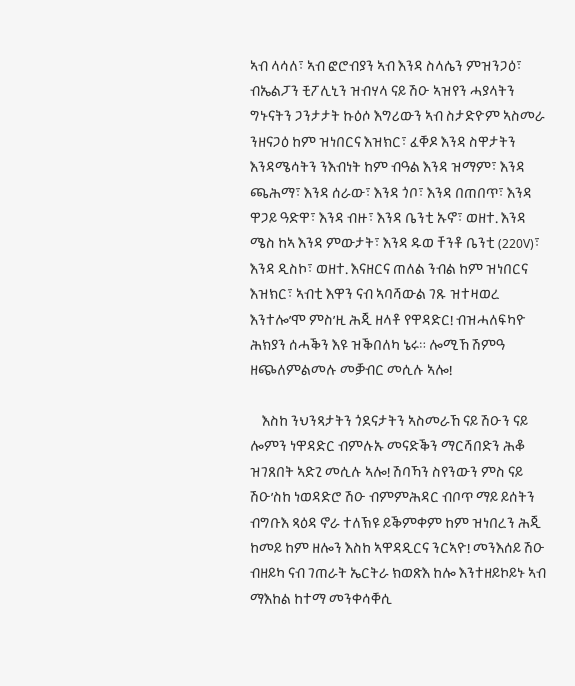ኣብ ላሳለ፣ ኣብ ፎሮብያን ኣብ እንዳ ስላሴን ምዝንጋዕ፣ ብኤልፓን ቺፖሊኒን ዝብሃላ ናይ ሽዑ ኣዝየን ሓያላትን ግኑናትን ጋንታታት ኩዕሶ እግሪውን ኣብ ስታድዮም ኣስመራ ንዘናጋዕ ከም ዝነበርና እዝክር፣ ፈቐዶ እንዳ ስዋታትን እንዳሜሳትን ንእብነት ከም ብዓል እንዳ ዝማም፣ እንዳ ጫሕማ፣ እንዳ ሰራው፣ እንዳ ጎቦ፣ እንዳ በጠበጥ፣ እንዳ ዋጋይ ዓድዋ፣ እንዳ ብዙ፣ እንዳ ቤንቲ ኡኖ፣ ወዘተ. እንዳ ሜስ ከኣ እንዳ ምውታት፣ እንዳ ዱወ ቸንቶ ቤንቲ (220V)፣ እንዳ ዲስኮ፣ ወዘተ. እናዘርና ጠለል ንብል ከም ዝነበርና እዝክር፣ ኣብቲ እዋን ናብ ኣባሻውል ገጹ ዝተዛወረ እንተሎ’ሞ ምስ’ዚ ሕጂ ዘላቶ የዋዳድር! ብዝሓለፍካዮ ሕክያን ሰሓቕን እዩ ዝቕበለካ ኔሩ። ሎሚኸ ሽምዓ ዘጭለምልመሉ መቓብር መሲሉ ኣሎ!

    እስከ ንህንጻታትን ጎደናታትን ኣስመራኸ ናይ ሽዑን ናይ ሎምን ነዋዳድር ብምሉኡ መናድቕን ማርሻበድን ሕቆ ዝገጸበት ኣድጊ መሲሉ ኣሎ! ሽባኻን ስየንውን ምስ ናይ ሽዑ’ስከ ነወዳድሮ ሽዑ ብምምሕዳር ብቦጥ ማይ ይሰትን ብግቡእ ጻዕዳ ኖራ ተለኽዩ ይቕምቀም ከም ዝነበረን ሕጂ ከመይ ከም ዘሎን እስከ ኣዋዳዲርና ንርኣዮ! መንእሰይ ሽዑ ብዘይካ ናብ ገጠራት ኤርትራ ክወጽእ ከሎ እንተዘይኮይኑ ኣብ ማእከል ከተማ መንቀሳቐሲ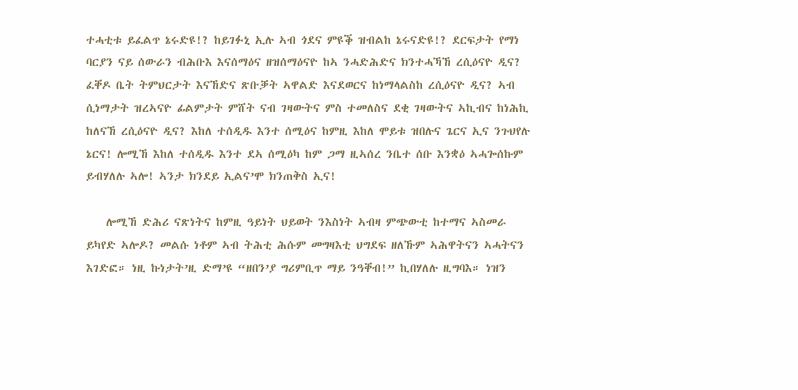ተሓቲቱ ይፈልጥ ኔሩድዩ!? ከይገፉኒ ኢሉ ኣብ ጎደና ምዩቕ ዝብልከ ኔሩናድዩ!? ደርፍታት የማነ ባርያን ናይ ሰውራን ብሕቡእ እናሰማዕና ዘዝሰማዕናዮ ከኣ ንሓድሕድና ክንተሓኻኸ ረሲዕናዮ ዲና? ፈቐዶ ቤት ትምህርታት እናኸድና ጽቡቓት ኣዋልድ እናደወርና ከነማላልስከ ረሲዕናዮ ዲና? ኣብ ሲነማታት ዝረኣናዮ ፊልምታት ምሸት ናብ ገዛውትና ምስ ተመለስና ደቂ ገዛውትና ኣኪብና ከነሕኪ ከለናኸ ረሲዕናዮ ዲና? እከለ ተሰዲዱ እንተ ሰሚዕና ከምዚ እከለ ሞይቱ ዝበሉና ጌርና ኢና ንጉህየሉ ኔርና! ሎሚኸ እከለ ተሰዲዱ እንተ ደኣ ሰሚዕካ ከም ጋማ ዚኣሰረ ንቤተ ሰቡ እንቋዕ ኣሓጐሰኩም ይብሃለሉ ኣሎ! ኣንታ ክንደይ ኢልና’ሞ ክንጠቅስ ኢና!

    ሎሚኸ ድሕሪ ናጽነትና ከምዚ ዓይነት ህይወት ንእስነት ኣብዛ ምጭውቲ ከተማና ኣስመራ ይካየድ ኣሎዶ? መልሱ ነቶም ኣብ ትሕቲ ሕሱም መግዛእቲ ህግደፍ ዘለኹም ኣሕዋትናን ኣሓትናን እገድፎ። ነዚ ኩነታት’ዚ ድማ’ዩ “ዘበን’ያ ግሪምቢጥ ማይ ንዓቐብ!” ኪበሃለሉ ዚግባእ። ነዝን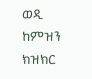ወዲ ከምዝን ክዝክር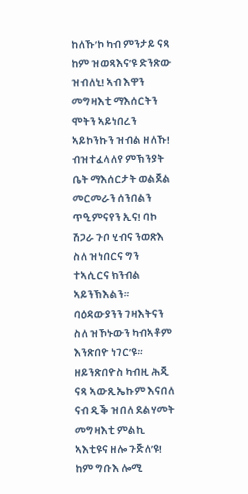ከለኹ’ኮ ካብ ምንታይ ናጻ ከም ዝወጻእና’ዩ ድንጽው ዝብለኒ! ኣብ እዋን መግዛእቲ ማእሰርትን ሞትን ኣይነበረን ኣይኮንኩን ዝብል ዘለኹ! ብዝተፈላለየ ምኽንያት ቤት ማእሰርታት ወልጀል መርመራን ሰንበልን ጥዒምናየን ኢና! ባኮ ሽጋራ ጉቦ ሂብና ንወጽእ ስለ ዝነበርና ግን ተኣሲርና ክንብል ኣይንኽእልን። ባዕዳውያንን ገዛእትናን ስለ ዝኾኑውን ካብኣቶም እንጽበዮ ነገር’ዩ። ዘይንጽበዮስ ካብዚ ሕጂ ናጻ ኣውጺኤኩም እናበለ ናብ ዲቕ ዝበለ ደልሃመት መግዛእቲ ምልኪ ኣእቲዩና ዘሎ ጉጅለ’ዩ! ከም ግቡእ ሎሚ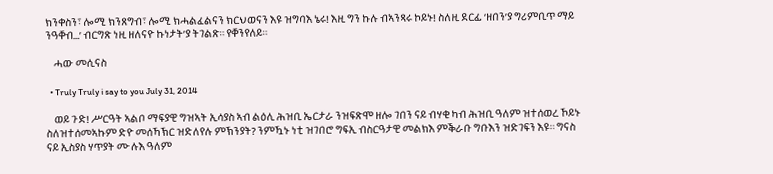ክንቀስን፣ ሎሚ ክንጸግብ፣ ሎሚ ክሓልፈልናን ክርህወናን እዩ ዝግባእ ኔሩ! እዚ ግን ኩሉ ብኣንጻሩ ኮይኑ! ስለዚ ደርፊ ‘ዘበን’ያ ግሪምቢጥ ማይ ንዓቐብ…’ ብርግጽ ነዚ ዘለናዮ ኩነታት’ያ ትገልጽ። የቐንየለይ።

    ሓው መሲናስ

  • Truly Truly i say to you July 31, 2014

    ወይ ጉድ! ሥርዓት ኣልቦ ማፍያዊ ግዝኣት ኢሳያስ ኣብ ልዕሊ ሕዝቢ ኤርታራ ንዝፍጽሞ ዘሎ ገበን ናይ ብሃቂ ካብ ሕዝቢ ዓለም ዝተሰወረ ኾይኑ ስለዝተሰመኣኩም ድዮ መሰኻኽር ዝድለየሉ ምኽንያት? ንምዃኑ ነቲ ዝገበሮ ግፍኢ ብስርዓታዊ መልክእ ምቕራቡ ግቡእን ዝድገፍን እዩ። ግናስ ናይ ኢስያስ ሃጥያት ሙሉእ ዓለም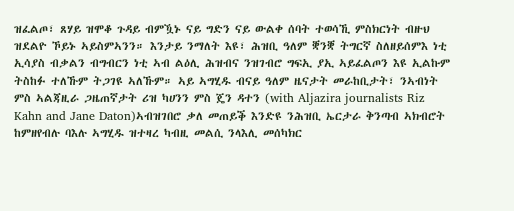ዝፈልጦ፣ ጸሃይ ዝሞቆ ጉዳይ ብምዃኑ ናይ ግድን ናይ ውልቀ ሰባት ተወሳኺ ምስክርነት ብዙህ ዝደልዮ ኾይኑ ኣይስምኣንን። እንታይ ንማለት እዩ፣ ሕዝቢ ዓለም ቛንቛ ትግርኛ ስለዘይሰምእ ነቲ ኢሳያስ ብቃልን ብግብርን ነቲ ኣብ ልዕሊ ሕዝብና ንዝገብሮ ግፍኢ ያኢ ኣይፈልጦን እዩ ኢልኩም ትስከፉ ተለኹም ትጋገዩ ኣለኹም። ኣይ ኣግሂዱ ብናይ ዓለም ዜናታት መራከቢታት፣ ንኣብነት ምስ ኣልጃዚራ ጋዜጠኛታት ሪዝ ካሀንን ምስ ጄን ዳተን (with Aljazira journalists Riz Kahn and Jane Daton)ኣብዝገበሮ ቃለ መጠይቕ እንድዩ ንሕዝቢ ኤርታራ ቅንጣብ ኣክብሮት ከምዘየብሉ ባእሉ ኣግሂዱ ዝተዛረ ካብዚ መልሲ ንላእሊ መሰካክር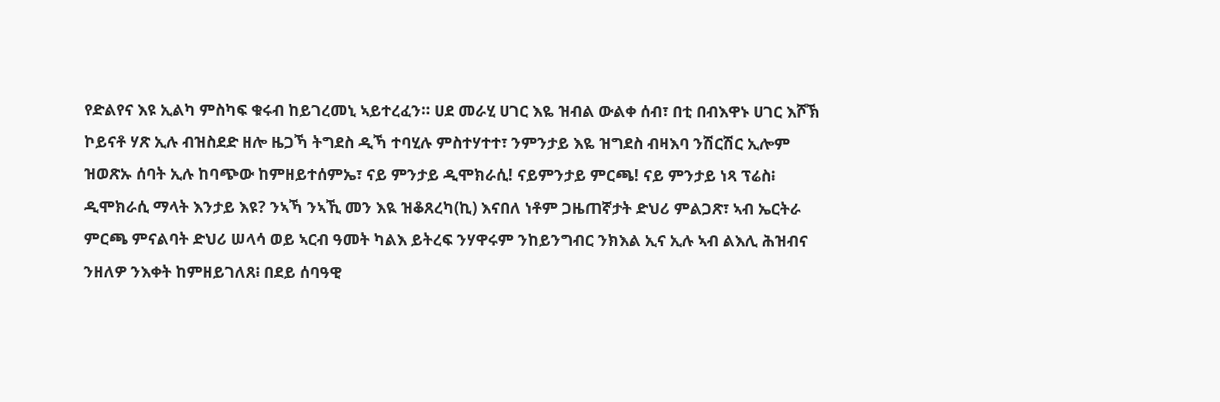የድልየና እዩ ኢልካ ምስካፍ ቁሩብ ከይገረመኒ ኣይተረፈን። ሀደ መራሂ ሀገር እዬ ዝብል ውልቀ ሰብ፣ በቲ በብእዋኑ ሀገር እሾኽ ኮይናቶ ሃጽ ኢሉ ብዝስደድ ዘሎ ዜጋኻ ትግደስ ዲኻ ተባሂሉ ምስተሃተተ፣ ንምንታይ እዬ ዝግደስ ብዛእባ ንሽርሽር ኢሎም ዝወጽኡ ሰባት ኢሉ ከባጭው ከምዘይተሰምኤ፣ ናይ ምንታይ ዲሞክራሲ! ናይምንታይ ምርጫ! ናይ ምንታይ ነጻ ፕሬስ፧ ዲሞክራሲ ማላት እንታይ እዩ? ንኣኻ ንኣኺ መን እዪ ዝቆጸረካ(ኪ) እናበለ ነቶም ጋዜጠኛታት ድህሪ ምልጋጽ፣ ኣብ ኤርትራ ምርጫ ምናልባት ድህሪ ሠላሳ ወይ ኣርብ ዓመት ካልእ ይትረፍ ንሃዋሩም ንከይንግብር ንክእል ኢና ኢሉ ኣብ ልእሊ ሕዝብና ንዘለዎ ንእቀት ከምዘይገለጸ፧ በደይ ሰባዓዊ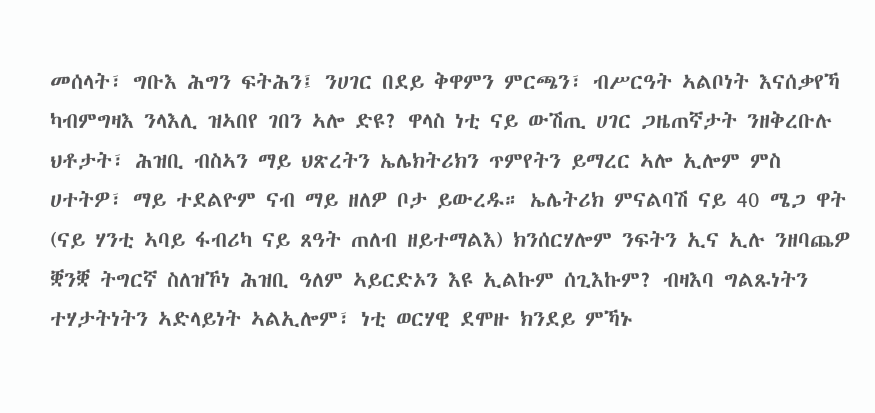መሰላት፣ ግቡእ ሕግን ፍትሕን፤ ንሀገር በደይ ቅዋምን ምርጫን፣ ብሥርዓት ኣልቦነት እናሰቃየኻ ካብምግዛእ ንላእሊ ዝኣበየ ገበን ኣሎ ድዩ? ዋላስ ነቲ ናይ ውሽጢ ሀገር ጋዜጠኛታት ንዘቅረቡሉ ህቶታት፣ ሕዝቢ ብስኣን ማይ ህጽረትን ኤሌክትሪክን ጥምየትን ይማረር ኣሎ ኢሎም ምስ ሀተትዎ፣ ማይ ተደልዮም ናብ ማይ ዘለዎ ቦታ ይውረዱ። ኤሌትሪክ ምናልባሽ ናይ 40 ሜጋ ዋት (ናይ ሃንቲ ኣባይ ፋብሪካ ናይ ጸዓት ጠለብ ዘይተማልእ) ክንሰርሃሎም ንፍትን ኢና ኢሉ ንዘባጨዎ ቛንቛ ትግርኛ ስለዝኾነ ሕዝቢ ዓለም ኣይርድኦን እዩ ኢልኩም ሰጊእኩም? ብዛእባ ግልጹነትን ተሃታትነትን ኣድላይነት ኣልኢሎም፣ ነቲ ወርሃዊ ደሞዙ ክንደይ ምኻኑ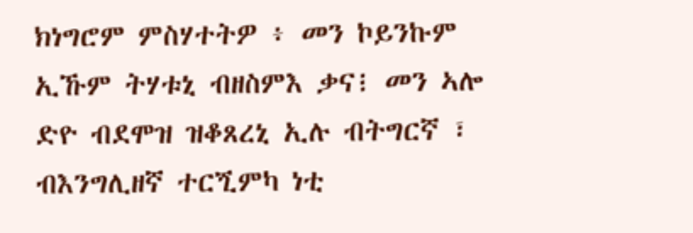ክነግሮም ምስሃተትዎ ፥ መን ኮይንኩም ኢኹም ትሃቱኒ ብዘስምእ ቃና፧ መን ኣሎ ድዮ ብደሞዝ ዝቆጸረኒ ኢሉ ብትግርኛ ፣ ብእንግሊዘኛ ተርጚምካ ነቲ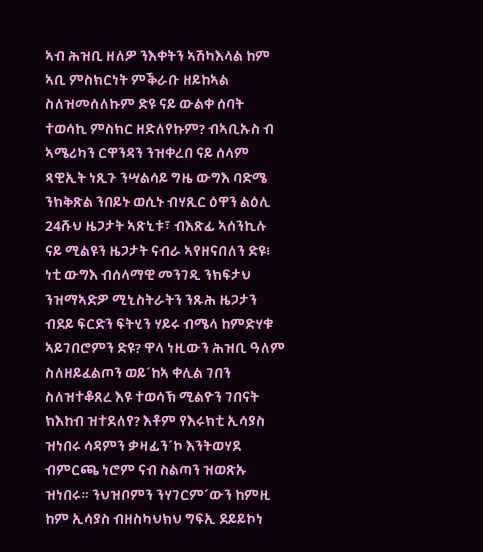ኣብ ሕዝቢ ዘለዎ ንእቀትን ኣሽካእላል ከም ኣቢ ምስክርነት ምቕራቡ ዘይከኣል ስለዝመሰለኩም ድዩ ናይ ውልቀ ሰባት ተወሳኪ ምስክር ዘድለየኩም? ብኣቢኡስ ብ ኣሜሪካን ርዋንዳን ንዝቀረበ ናይ ሰላም ጻዊኢት ነጺጉ ንሣልሳይ ግዜ ውግእ ባድሜ ንክቅጽል ንበይኑ ወሲኑ ብሃጺር ዕዋን ልዕሊ 24ሹህ ዜጋታት ኣጽኒቱ፣ ብእጽፊ ኣሰንኪሉ ናይ ሚልዩን ዜጋታት ናብራ ኣየዘናበለን ድዩ፧ ነቲ ውግእ ብሰላማዊ መንገዲ ንክፍታህ ንዝማኣድዎ ሚኒስትራትን ንጹሕ ዜጋታን ብደይ ፍርድን ፍትሂን ሃይሩ ብሜላ ከምድሃቁ ኣይገበሮምን ድዩ? ዋላ ነዚውን ሕዝቢ ዓለም ስለዘይፈልጦን ወይ´ከኣ ቀሊል ገበን ስለዝተቆጸረ እዩ ተወሳኽ ሚልዮን ገበናት ክእከብ ዝተደለየ? እቶም የእሩክቲ ኢሳያስ ዝነበሩ ሳዳምን ቃዛፊን´ኮ እንትወሃደ ብምርጫ ነሮም ናብ ስልጣን ዝወጽኡ ዝነበሩ። ንህዝቦምን ንሃገርም´ውን ከምዚ ከም ኢሳያስ ብዘስካህክህ ግፍኢ ደይይኮነ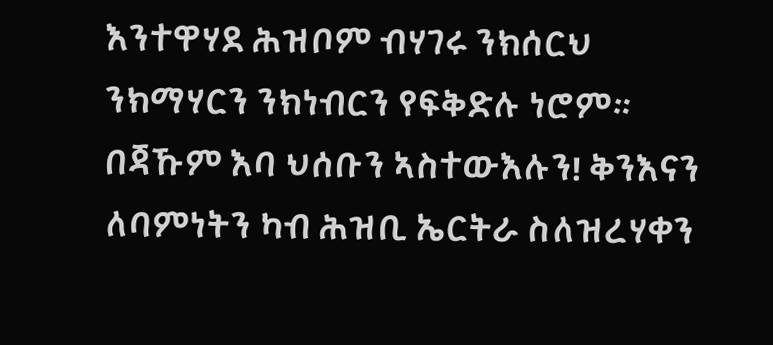እንተዋሃደ ሕዝቦም ብሃገሩ ንክሰርህ ንክማሃርን ንክነብርን የፍቅድሉ ነሮም። በጃኹም እባ ህሰቡን ኣስተውእሉን! ቅንእናን ለባምነትን ካብ ሕዝቢ ኤርትራ ስለዝረሃቀን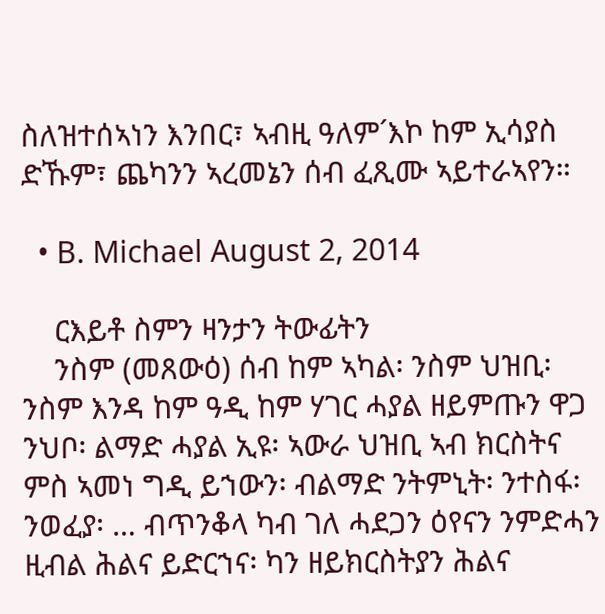ስለዝተሰኣነን እንበር፣ ኣብዚ ዓለም´እኮ ከም ኢሳያስ ድኹም፣ ጨካንን ኣረመኔን ሰብ ፈጺሙ ኣይተራኣየን።

  • B. Michael August 2, 2014

    ርእይቶ ስምን ዛንታን ትውፊትን
    ንስም (መጸውዕ) ሰብ ከም ኣካል፡ ንስም ህዝቢ፡ ንስም እንዳ ከም ዓዲ ከም ሃገር ሓያል ዘይምጡን ዋጋ ንህቦ፡ ልማድ ሓያል ኢዩ፡ ኣውራ ህዝቢ ኣብ ክርስትና ምስ ኣመነ ግዲ ይኀውን፡ ብልማድ ንትምኒት፡ ንተስፋ፡ ንወፈያ፡ … ብጥንቆላ ካብ ገለ ሓደጋን ዕየናን ንምድሓን ዚብል ሕልና ይድርኀና፡ ካን ዘይክርስትያን ሕልና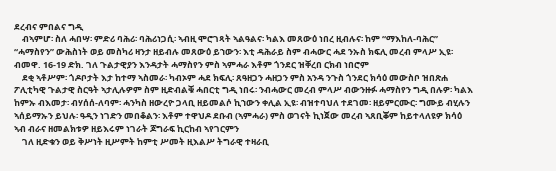ደረብና ምበልና ግዲ
    ብኣምሆ፡ ስለ ሓበሣ፡ ምድሪ ባሕሪ፡ ባሕሪነጋሲ፡ ኣብዚ ሞሮገጻት ኣልዓልና፡ ካልእ መጸውዕ ነበረ ዚብሉና፡ ከም “ማእከለ-ባሕር” “ሓማስየን” ውሕስነት ወይ መስካሪ ዛንታ ዘይብሉ መጸውዕ ይኀውን፡ እቲ ዳሕራይ ስም ብሓውር ሓደ ንኡስ ክፍሊ መረብ ምላሥ ኢዩ፡ ብመዋ. 16-19 ድክ. ገለ ጉልታዊያን እንዳታት ሓማስየን ምስ ኣምሓራ እቶም ጎንደር ዝቐረበ ርክብ ነበሮም
    ደቂ ኣቶሥም፡ ጎዶቦታት እታ ከተማ ኣስመራ፡ ካብኦም ሓደ ክፍሊ፡ ጸዓዘጋን ሓዘጋን ምስ አንዳ ንጉስ ጎንደር ክሳዕ መውስቦ ዝበጽሐ ፖሊቲካዊ ጉልታዊ ስርዓት ኣታሊሉዎም ስም ዚድብልቑ ሓበርቲ ግዲ ነበሩ፡ ንብሓውር መረብ ምላሥ ብውንዙፉ ሓማስየን ግዲ በሉዎ፡ ካልእ ከምኡ ብእመታ፡ ብሃሰሰ-ለባም፡ ሓንካስ ዘውረዮ ጋላቢ ዘይመልሶ ኪኀውን ቀሊል ኢዩ፡ ብዝተባህለ ተደገመ፡ ዘይምርሙር፡ ግሙይ ብሂሉን ኣሰይማኡን ይህሉ፡ ዓዲን ነገድን መበቆልን፡ እቶም ተዋህዶ ደቡብ (ኣምሓራ) ምስ ወገናት ኪነጀው መረብ ኣጸቢቖም ከይተላለዩዎ ክሳዕ ኣብ ብራና ዘመልክቱዎ ዘይእሩም ነገራት ጆግራፍ ኪርከብ ኣየገርምን
    ገለ ዚድቁን ወይ ቅሥነት ዚሥምት ከምቲ ሥመት ዚእልሥ ትግራዊ ተዛራቢ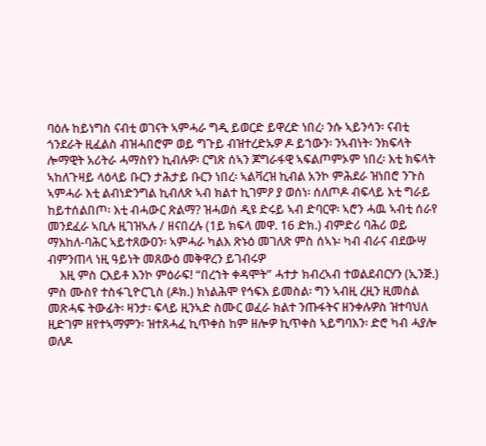ባዕሉ ከይነግስ ናብቲ ወገናት ኣምሓራ ግዲ ይወርድ ይዋረድ ነበረ፡ ንሱ ኣይንሳን፡ ናብቲ ጎንደራት ዚፈልስ ብዝሓበሮም ወይ ግጉይ ብዝተረድኡዎ ዶ ይኀውን፡ ንኣብነት፡ ንክፍላት ሎማዊት አሪትራ ሓማስየን ኪብሉዎ፡ ርግጽ ሰኣን ጆግራፋዊ ኣፍልጦምኦም ነበረ፡ እቲ ክፍላት ኣከለጉዛይ ላዕላይ ቡርን ታሕታይ ቡርን ነበረ፡ ኣልቫረዝ ኪብል አንኮ ምሕደራ ዝነበሮ ንጉስ ኣምሓራ እቲ ልብነድንግል ኪብለጽ ኣብ ክልተ ኪገምዖ ያ ወሰነ፡ ሰለጦዶ ብፍላይ እቲ ግራይ ከይተሰልበጦ፡ እቲ ብሓውር ጽልማ? ዝሓወሰ ዲዩ ድሩይ ኣብ ድባርዋ፡ ኣሮን ሓዉ ኣብቲ ሰራየ መንደፈራ ኣቢሉ ዚገዝኣሉ / ዘናበረሉ (1ይ ክፍላ መዋ. 16 ድክ.) ብምድሪ ባሕሪ ወይ ማእከለ-ባሕር ኣይተጸውዐን፡ ኣምሓራ ካልእ ጽኑዕ መገለጽ ምስ ሰኣኑ፡ ካብ ብራና ብደውሣ ብምንጠላ ነዚ ዓይነት መጸውዕ መቅዋረን ይገብሩዎ
    እዚ ምስ ርእይቶ እንኮ ምዕራፍ! “በረኀት ቀዳሞት” ሓተታ ክብረኣብ ተወልደብርሃን (ኢንጅ.) ምስ ሙስየ ተስፋጊዮርጊስ (ዶክ.) ክነልሕሞ የኅፍእ ይመስል፡ ግን ኣብዚ ረዚን ዚመስል መጽሓፍ ትውፊት፡ ዛንታ፡ ፍላይ ዚንኣድ ስሙር ወፈራ ክልተ ንጡፋትና ዘንቀሉዎስ ዝተባህለ ዚድገም ዘየተኣማምን፡ ዝተጸሓፈ ኪጥቀስ ከም ዘሎዎ ኪጥቀስ ኣይግባእን፡ ድሮ ካብ ሓያሎ ወለዶ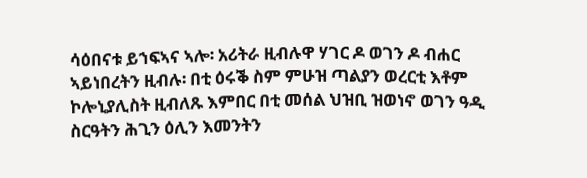ሳዕበናቱ ይኀፍኣና ኣሎ፡ አሪትራ ዚብሉዋ ሃገር ዶ ወገን ዶ ብሐር ኣይነበረትን ዚብሉ፡ በቲ ዕሩቕ ስም ምሁዝ ጣልያን ወረርቲ እቶም ኮሎኒያሊስት ዚብለጹ እምበር በቲ መሰል ህዝቢ ዝወነኖ ወገን ዓዲ ስርዓትን ሕጊን ዕሊን እመንትን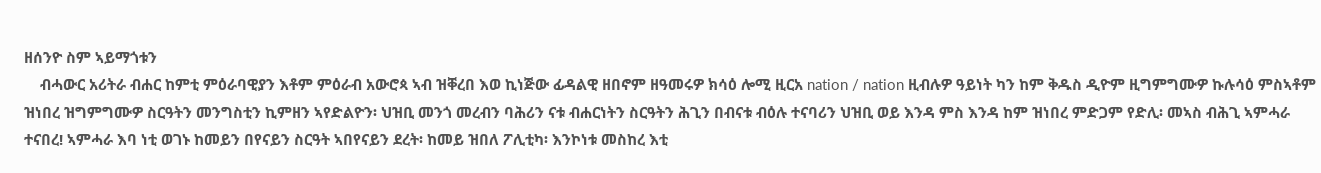ዘሰንዮ ስም ኣይማጎቱን
    ብሓውር አሪትራ ብሐር ከምቲ ምዕራባዊያን እቶም ምዕራብ አውሮጳ ኣብ ዝቐረበ እወ ኪነጅው ፊዳልዊ ዘበኖም ዘዓመሩዎ ክሳዕ ሎሚ ዚርአ nation / nation ዚብሉዎ ዓይነት ካን ከም ቅዱስ ዲዮም ዚግምግሙዎ ኩሉሳዕ ምስኣቶም ዝነበረ ዝግምግሙዎ ስርዓትን መንግስቲን ኪምዘን ኣየድልዮን፡ ህዝቢ መንጎ መረብን ባሕሪን ናቱ ብሐርነትን ስርዓትን ሕጊን በብናቱ ብዕሉ ተናባሪን ህዝቢ ወይ እንዳ ምስ እንዳ ከም ዝነበረ ምድጋም የድሊ፡ መኣስ ብሕጊ ኣምሓራ ተናበረ! ኣምሓራ እባ ነቲ ወገኑ ከመይን በየናይን ስርዓት ኣበየናይን ደረት፡ ከመይ ዝበለ ፖሊቲካ፡ እንኮነቱ መስከረ እቲ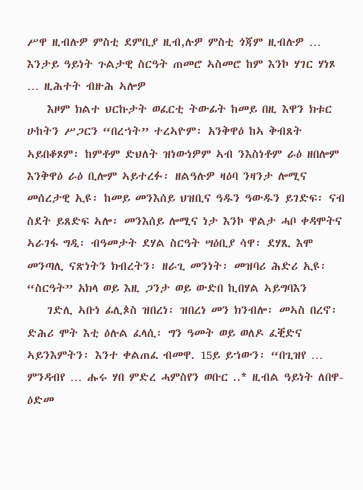ሥዋ ዚብሉዎ ምስቲ ደምቢያ ዚብ,ሉዎ ምስቲ ጎጃም ዚብሉዎ … እንታይ ዓይነት ጉልታዊ ስርዓት ጠመሮ ኣስመሮ ከም እንኮ ሃገር ሃነጾ … ዚሕተት ብዙሕ ኣሎዎ
    እዞም ክልተ ህርኩታት ወፈርቲ ትውፊት ከመይ በዚ እዋን ክቱር ሁከትን ሥጋርን “በረኀት” ተረኣዮም፡ አንቅዋዕ ከኣ ቅብጸት ኣይበቆጾም፡ ከምቶም ድህለት ዝነውነዎም ኣብ ንእስነቶም ራዕ ዘበሎም እንቅዋዕ ራዕ ቢሎም ኣይተረፉ፡ ዘልዓሉዎ ዛዕባ ንዛንታ ሎሚና መሰረታዊ ኢዩ፡ ከመይ መንእሰይ ህዝቢና ዓዱን ዓውዱን ይገድፍ፡ ናብ ስደት ይጸድፍ ኣሎ፡ መንእሰይ ሎሚና ነታ እንኮ ዋልታ ሓቦ ቀዳሞትና ኣራገፋ ግዲ፡ ብዓመታት ደሃል ስርዓት ሣዕቢያ ሳዋ፡ ደሃጺ እሞ መንጣሊ ናጽነትን ክብረትን፡ ዘራጊ መንነት፡ መዝባሪ ሕድሪ ኢዩ፡ “ስርዓት” አክላ ወይ እዚ ጋንታ ወይ ውድበ ኪበሃል ኣይግባእን
    ገድሊ ኣቡነ ፊሊጶስ ዝበረነ፡ ዝበረነ መን ክንብሎ፡ መኣስ በረኖ፡ ድሕሪ ሞት እቲ ዕሉል ፈላሲ፡ ግን ዓመት ወይ ወለዶ ፈቒድና ኣይንእምትን፡ እንተ ቀልጠፈ ብመዋ. 15ይ ይኀውን፡ “በጊዝየ … ምንዳብየ … ሑሩ ሃበ ምድረ ሓምስየን ወቡር ..* ዚብል ዓይነት ለበዋ-ዕድመ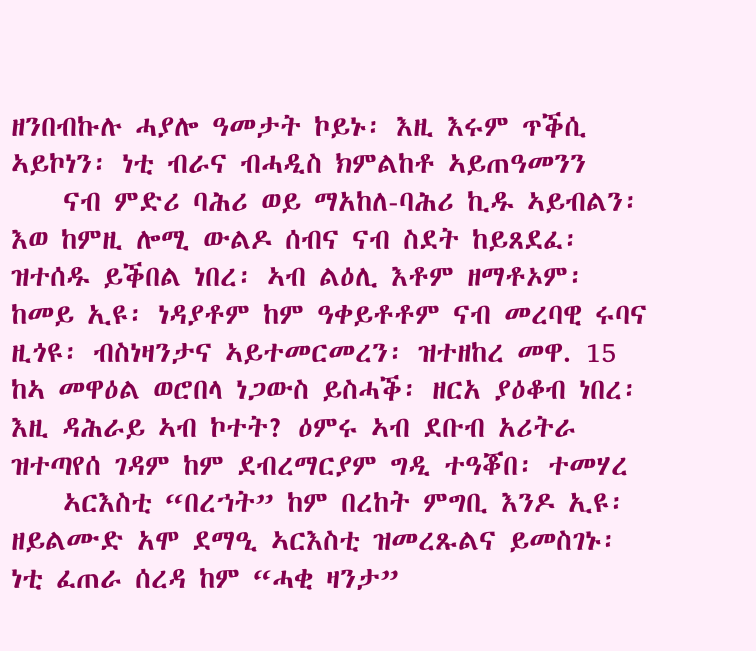ዘንበብኩሉ ሓያሎ ዓመታት ኮይኑ፡ እዚ እሩም ጥቕሲ ኣይኮነን፡ ነቲ ብራና ብሓዲስ ክምልከቶ ኣይጠዓመንን
    ናብ ምድሪ ባሕሪ ወይ ማአከለ-ባሕሪ ኪዱ ኣይብልን፡ እወ ከምዚ ሎሚ ውልዶ ሰብና ናብ ስደት ከይጸደፈ፡ ዝተሰዱ ይቕበል ነበረ፡ ኣብ ልዕሊ እቶም ዘማቶኦም፡ ከመይ ኢዩ፡ ነዳያቶም ከም ዓቀይቶቶም ናብ መረባዊ ሩባና ዚጎዩ፡ ብስነዛንታና ኣይተመርመረን፡ ዝተዘከረ መዋ. 15 ከኣ መዋዕል ወሮበላ ነጋውስ ይስሓቕ፡ ዘርአ ያዕቆብ ነበረ፡ እዚ ዳሕራይ ኣብ ኮተት? ዕምሩ ኣብ ደቡብ አሪትራ ዝተጣየሰ ገዳም ከም ደብረማርያም ግዲ ተዓቖበ፡ ተመሃረ
    ኣርእስቲ “በረኀት” ከም በረከት ምግቢ እንዶ ኢዩ፡ ዘይልሙድ አሞ ደማዒ ኣርእስቲ ዝመረጹልና ይመስገኑ፡ ነቲ ፈጠራ ሰረዳ ከም “ሓቂ ዛንታ”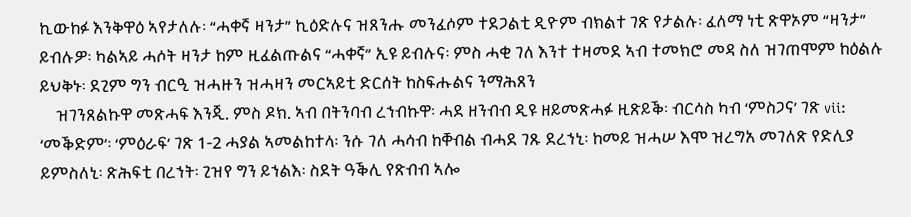ኪውከፉ እንቅዋዕ ኣየታለሉ፡ “ሓቀኛ ዛንታ” ኪዕድሉና ዝጸንሑ መንፈሶም ተደጋልቲ ዲዮም ብክልተ ገጽ የታልሉ፡ ፈለማ ነቲ ጽዋኦም “ዛንታ” ይብሉዎ፡ ካልኣይ ሓሶት ዛንታ ከም ዚፈልጡልና “ሓቀኛ” ኢዩ ይብሉና፡ ምስ ሓቂ ገለ እንተ ተዛመደ ኣብ ተመክሮ መዳ ስለ ዝገጠሞም ከዕልሉ ይህቅኑ፡ ደጊም ግን ብርዒ ዝሓዙን ዝሓዛን መርኣይቲ ድርሰት ከስፍሑልና ንማሕጸን
    ዝገንጸልኩዋ መጽሓፍ እንጂ. ምስ ዶክ. ኣብ በትንባብ ረኀብኩዋ፡ ሓደ ዘንብብ ዲዩ ዘይመጽሓፉ ዚጽይቕ፡ ብርሳስ ካብ ‘ምስጋና’ ገጽ vii: ‘መቕድም’፡ ‘ምዕራፍ’ ገጽ 1-2 ሓያል ኣመልከተላ፡ ንሱ ገለ ሓሳብ ከቐብል ብሓደ ገጹ ደረኀኒ፡ ከመይ ዝሓሠ እሞ ዝረግአ መገለጽ የድሊያ ይምስለኒ፡ ጽሕፍቲ በረኀት፡ ጊዝየ ግን ይኀልእ፡ ስደት ዓቕሊ የጽብብ ኣሎ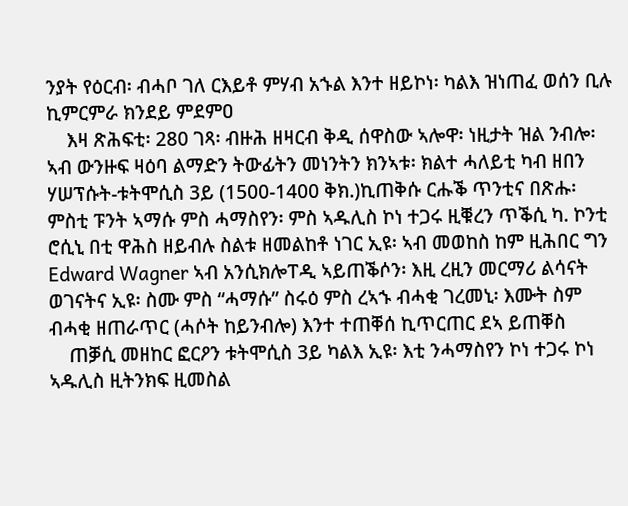ንያት የዕርብ፡ ብሓቦ ገለ ርእይቶ ምሃብ አኁል እንተ ዘይኮነ፡ ካልእ ዝነጠፈ ወሰን ቢሉ ኪምርምራ ክንደይ ምደምዐ
    እዛ ጽሕፍቲ፡ 280 ገጻ፡ ብዙሕ ዘዛርብ ቅዲ ሰዋስው ኣሎዋ፡ ነዚታት ዝል ንብሎ፡ ኣብ ውንዙፍ ዛዕባ ልማድን ትውፊትን መነንትን ክንኣቱ፡ ክልተ ሓለይቲ ካብ ዘበን ሃሠፕሱት-ቱትሞሲስ 3ይ (1500-1400 ቅክ.)ኪጠቅሱ ርሑቕ ጥንቲና በጽሑ፡ ምስቲ ፑንት ኣማሱ ምስ ሓማስየን፡ ምስ ኣዱሊስ ኮነ ተጋሩ ዚቑረን ጥቕሲ ካ. ኮንቲ ሮሲኒ በቲ ዋሕስ ዘይብሉ ስልቱ ዘመልከቶ ነገር ኢዩ፡ ኣብ መወከስ ከም ዚሕበር ግን Edward Wagner ኣብ አንሲክሎፐዲ ኣይጠቕሶን፡ እዚ ረዚን መርማሪ ልሳናት ወገናትና ኢዩ፡ ስሙ ምስ “ሓማሱ” ስሩዕ ምስ ረኣኁ ብሓቂ ገረመኒ፡ እሙት ስም ብሓቂ ዘጠራጥር (ሓሶት ከይንብሎ) እንተ ተጠቐሰ ኪጥርጠር ደኣ ይጠቐስ
    ጠቓሲ መዘከር ፎርዖን ቱትሞሲስ 3ይ ካልእ ኢዩ፡ እቲ ንሓማስየን ኮነ ተጋሩ ኮነ ኣዱሊስ ዚትንክፍ ዚመስል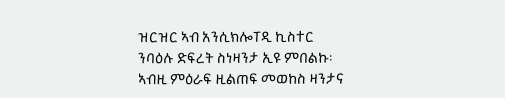ዝርዝር ኣብ አንሲክሎፐዲ ኪስተር ንባዕሉ ድፍረት ስነዛንታ ኢዩ ምበልኩ፡ ኣብዚ ምዕራፍ ዚልጠፍ መወከስ ዛንታና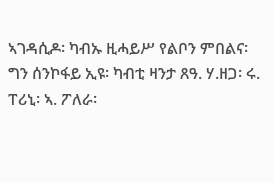ኣገዳሲዶ፡ ካብኡ ዚሓይሥ የልቦን ምበልና፡ ግን ሰንኮፋይ ኢዩ፡ ካብቲ ዛንታ ጸዓ. ሃ.ዘጋ፡ ሩ. ፐሪኒ፡ ኣ. ፖለራ፡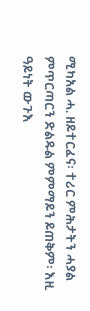ሚካአል ሓ. ዘይተርፈና፡ ተሪር ምሕታትን ሓያል ምጥርጣርን ድልዱል ምምማይን ይጠቅም፡ እዚ ዓይነት ውጉእ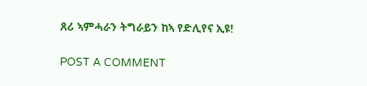ጸሪ ኣምሓራን ትግራይን ከኣ የድሊየና ኢዩ!

POST A COMMENT